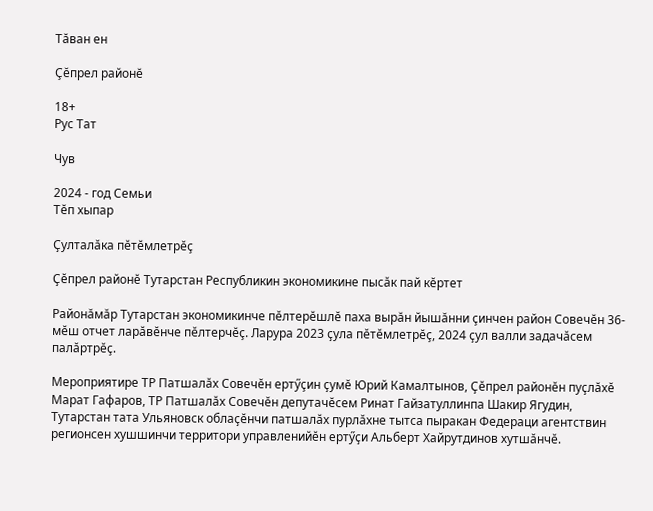Тӑван ен

Çĕпрел районĕ

18+
Рус Тат

Чув

2024 - год Семьи
Тӗп хыпар

Ҫулталӑка пӗтӗмлетрӗç

Ҫӗпрел районӗ Тутарстан Республикин экономикине пысӑк пай кӗртет

Районăмăр Тутарстан экономикинче пӗлтерӗшлӗ паха вырăн йышăнни çинчен район Совечӗн 36-мӗш отчет ларӑвӗнче пӗлтерчӗç. Ларура 2023 ҫула пӗтӗмлетрӗç, 2024 ҫул валли задачӑсем палӑртрӗç.

Мероприятире ТР Патшалӑх Совечӗн ертӳçин ҫумӗ Юрий Камалтынов, Ҫӗпрел районӗн пуҫлӑхӗ Марат Гафаров, ТР Патшалӑх Совечӗн депутачӗсем Ринат Гайзатуллинпа Шакир Ягудин, Тутарстан тата Ульяновск облаҫӗнчи патшалӑх пурлӑхне тытса пыракан Федераци агентствин регионсен хушшинчи территори управленийӗн ертӳҫи Альберт Хайрутдинов хутшӑнчӗ.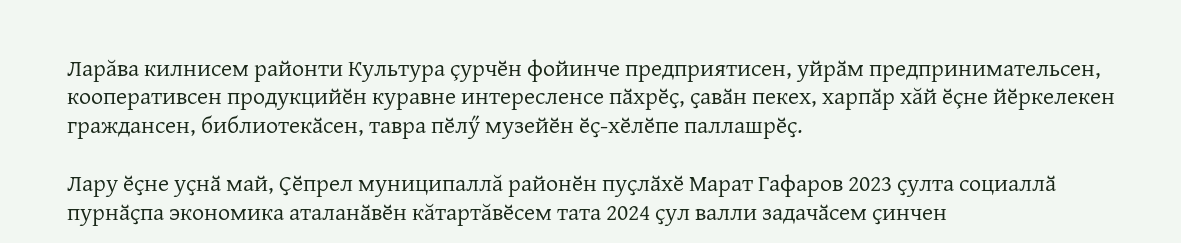Ларăва килнисем районти Культура çурчӗн фойинче предприятисен, уйрӑм предпринимательсен, кооперативсен продукцийӗн куравне интересленсе пӑхрӗҫ, ҫавӑн пекех, харпӑр хăй ӗçне йӗркелекен граждансен, библиотекӑсен, тавра пӗлӳ музейӗн ӗҫ-хӗлӗпе паллашрӗҫ.

Лару ӗҫне уҫнӑ май, Ҫӗпрел муниципаллă районӗн пуҫлӑхӗ Марат Гафаров 2023 ҫулта социаллӑ пурнӑҫпа экономика аталанӑвӗн кăтартăвӗсем тата 2024 ҫул валли задачӑсем ҫинчен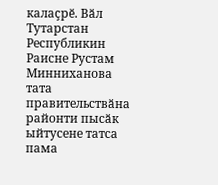калаçрӗ. Вӑл Тутарстан Республикин Раисне Рустам Минниханова тата правительствӑна районти пысӑк ыйтусене татса пама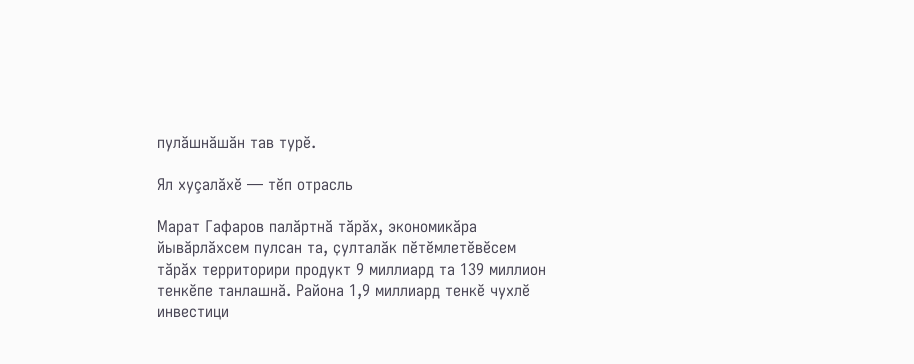пулӑшнӑшӑн тав турӗ.

Ял хуçалăхӗ — тӗп отрасль

Марат Гафаров палӑртнӑ тӑрӑх, экономикӑра йывӑрлӑхсем пулсан та, ҫулталӑк пӗтӗмлетӗвӗсем тӑрӑх территорири продукт 9 миллиард та 139 миллион тенкӗпе танлашнӑ. Района 1,9 миллиард тенкӗ чухлӗ инвестици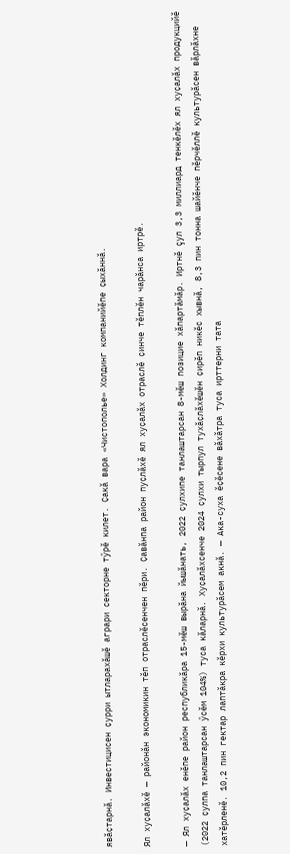явӑҫтарнӑ. Инвестицисен ҫурри ытларахăшӗ аграри секторне тӳрӗ килет. Ҫакӑ вара «Чистополье» Холдинг компанийӗпе ҫыхӑннӑ.

Ял хуҫалӑхӗ — районăн экономикин тӗп отраслӗсенчен пӗри. Ҫавӑнпа район пуҫлӑхӗ ял хуҫалӑх отраслӗ ҫинче тӗплӗн чарӑнса иртрӗ.

— Ял хуҫалӑх енӗпе район республикӑра 15-мӗш вырӑна йышӑнать, 2022 ҫулхипе танлаштарсан 8-мӗш позицие хӑпартӑмӑр. Иртнӗ çул 3,3 миллиард тенкӗлӗх ял хуҫалӑх продукцийӗ (2022 ҫулпа танлаштарсан ӳсӗм 104%) туса кӑларнӑ. Хуҫалӑхсенче 2024 ҫулхи тырпул тухӑҫлӑхӗшӗн ҫирӗп никӗс хывнӑ, 8,3 пин тонна шайӗнче пӗрчӗллӗ культурăсен вӑрлӑхне хатӗрленӗ. 10,2 пин гектар лаптăкра кӗрхи культурăсем акнӑ. — Ака-суха ӗҫӗсене вӑхӑтра туса ирттерни тата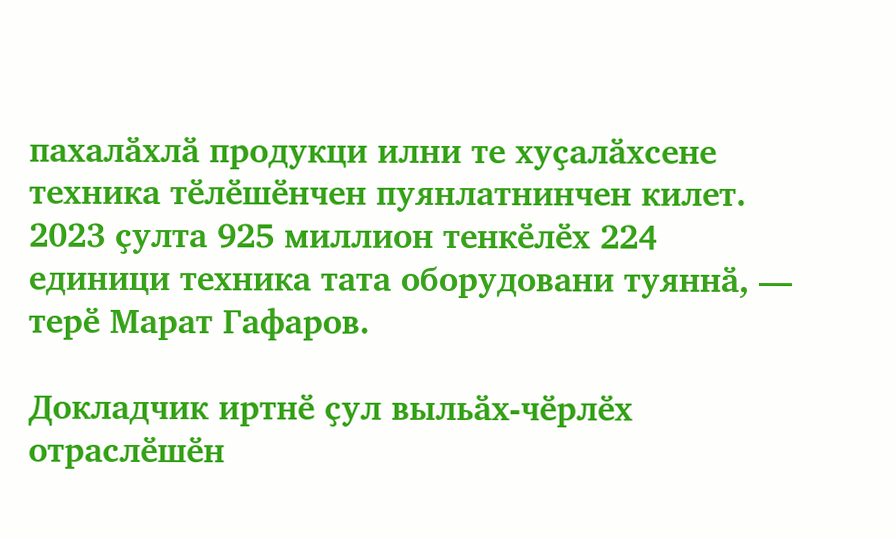пахалӑхлӑ продукци илни те хуҫалӑхсене техника тӗлӗшӗнчен пуянлатнинчен килет. 2023 ҫулта 925 миллион тенкӗлӗх 224 единици техника тата оборудовани туяннӑ, — терӗ Марат Гафаров.

Докладчик иртнӗ ҫул выльӑх-чӗрлӗх отраслӗшӗн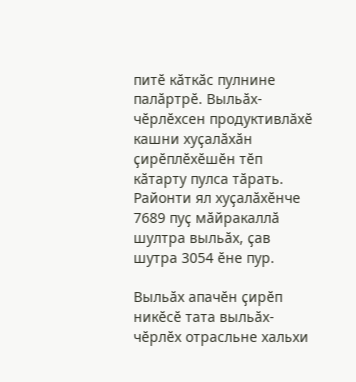питӗ кӑткӑс пулнине палӑртрӗ. Выльӑх-чӗрлӗхсен продуктивлăхӗ кашни хуҫалӑхӑн ҫирӗплӗхӗшӗн тӗп кӑтарту пулса тӑрать. Районти ял хуҫалӑхӗнче 7689 пуҫ мӑйракаллӑ шултра выльӑх, ҫав шутра 3054 ӗне пур.

Выльӑх апачӗн ҫирӗп никӗсӗ тата выльӑх-чӗрлӗх отрасльне хальхи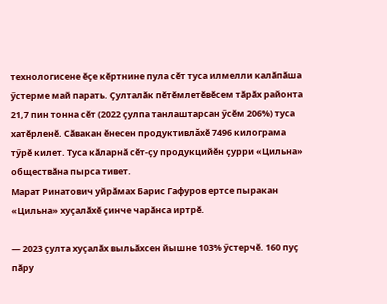технологисене ӗҫе кӗртнине пула сӗт туса илмелли калӑпӑша ӳстерме май парать. Ҫулталӑк пӗтӗмлетӗвӗсем тӑрӑх районта 21,7 пин тонна сӗт (2022 ҫулпа танлаштарсан ӳсӗм 206%) туса хатӗрленӗ. Сӑвакан ӗнесен продуктивлăхӗ 7496 килограма тӳрӗ килет. Туса кӑларнӑ сӗт-ҫу продукцийӗн ҫурри «Цильна» обществӑна пырса тивет.
Марат Ринатович уйрӑмах Барис Гафуров ертсе пыракан «Цильна» хуҫалӑхӗ çинче чарӑнса иртрӗ.

— 2023 ҫулта хуҫалӑх выльӑхсен йышне 103% ӳстерчӗ. 160 пуҫ пӑру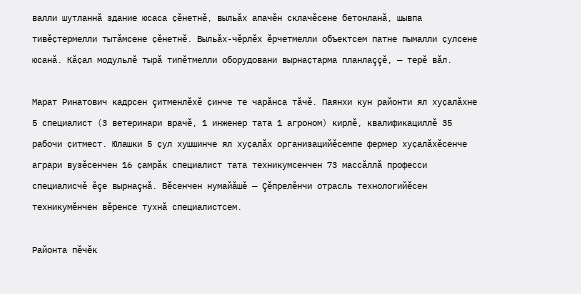валли шутланнă здание юсаса ҫӗнетнӗ, выльӑх апачӗн склачӗсене бетонланӑ, шывпа тивӗҫтермелли тытӑмсене ҫӗнетнӗ. Выльӑх-чӗрлӗх ӗрчетмелли объектсем патне пымалли ҫулсене юсанӑ. Кӑҫал модульлӗ тырӑ типӗтмелли оборудовани вырнаҫтарма планлаççӗ, — терӗ вӑл.

Марат Ринатович кадрсен çитменлӗхӗ ҫинче те чарӑнса тӑчӗ. Паянхи кун районти ял хуҫалӑхне 5 специалист (3 ветеринари врачӗ, 1 инженер тата 1 агроном) кирлӗ, квалификациллӗ 35 рабочи ҫитмест. Юлашки 5 ҫул хушшинче ял хуҫалӑх организацийӗсемпе фермер хуҫалӑхӗсенче аграри вузӗсенчен 16 ҫамрӑк специалист тата техникумсенчен 73 массӑллӑ професси специалисчӗ ӗçе вырнаçнă. Вӗсенчен нумайӑшӗ — Çӗпрелӗнчи отрасль технологийӗсен техникумӗнчен вӗренсе тухнă специалистсем.

Районта пӗчӗк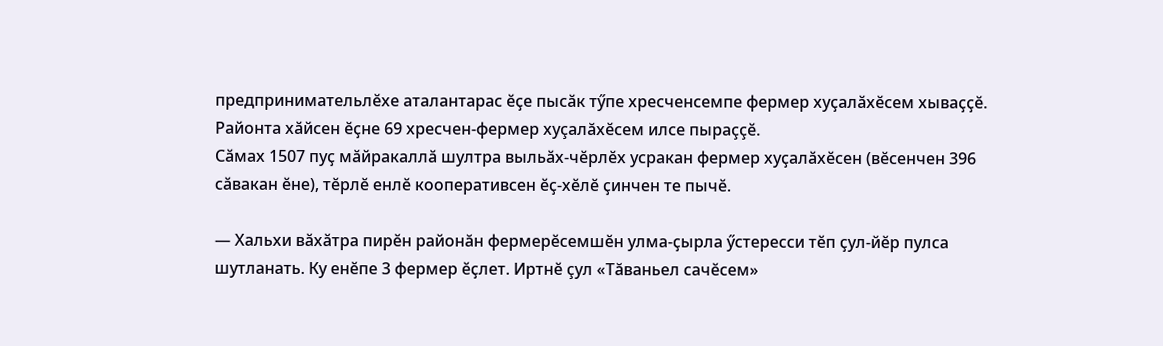предпринимательлӗхе аталантарас ӗҫе пысӑк тӳпе хресченсемпе фермер хуҫалӑхӗсем хываҫҫӗ. Районта хӑйсен ӗҫне 69 хресчен-фермер хуçалăхӗсем илсе пыраççӗ.
Сӑмах 1507 пуҫ мӑйракаллӑ шултра выльӑх-чӗрлӗх усракан фермер хуҫалӑхӗсен (вӗсенчен 396 сӑвакан ӗне), тӗрлӗ енлӗ кооперативсен ӗҫ-хӗлӗ ҫинчен те пычӗ.

— Хальхи вӑхӑтра пирӗн районăн фермерӗсемшӗн улма-ҫырла ӳстересси тӗп ҫул-йӗр пулса шутланать. Ку енӗпе 3 фермер ӗҫлет. Иртнӗ çул «Тăваньел сачӗсем»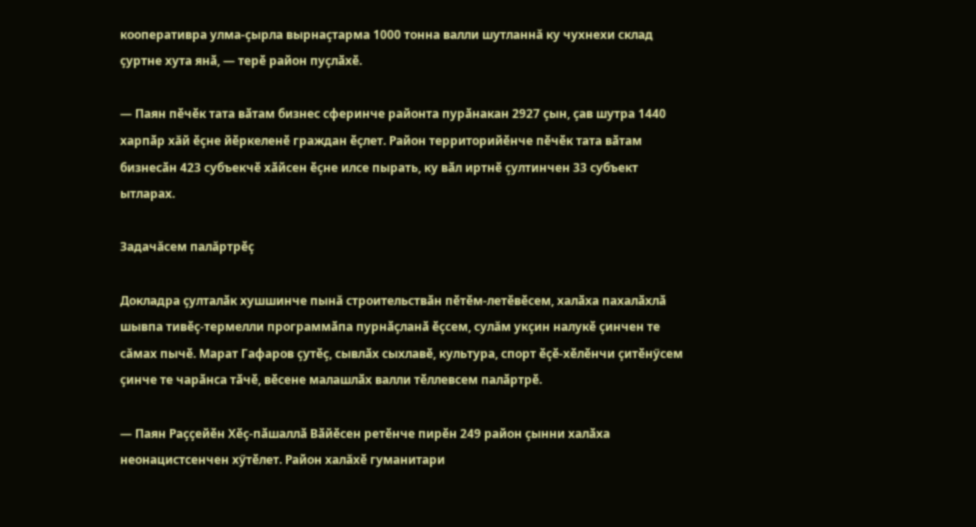кооперативра улма-ҫырла вырнаçтарма 1000 тонна валли шутланнă ку чухнехи склад ҫуртне хута янӑ, — терӗ район пуҫлӑхӗ.

— Паян пӗчӗк тата вӑтам бизнес сферинче районта пурӑнакан 2927 ҫын, ҫав шутра 1440 харпӑр хăй ӗçне йӗркеленӗ граждан ӗҫлет. Район территорийӗнче пӗчӗк тата вӑтам бизнесӑн 423 субъекчӗ хӑйсен ӗҫне илсе пырать, ку вӑл иртнӗ çултинчен 33 субъект ытларах.

Задачăсем палăртрӗç

Докладра ҫулталӑк хушшинче пынă строительствӑн пӗтӗм-летӗвӗсем, халӑха пахалӑхлӑ шывпа тивӗҫ-термелли программӑпа пурнӑҫланӑ ӗçсем, сулăм укçин налукӗ çинчен те сăмах пычӗ. Марат Гафаров çутӗç, сывлӑх сыхлавӗ, культура, спорт ӗçӗ-хӗлӗнчи ҫитӗнӳсем ҫинче те чарӑнса тӑчӗ, вӗсене малашлӑх валли тӗллевсем палӑртрӗ.

— Паян Раҫҫейӗн Хӗҫ-пӑшаллӑ Вӑйӗсен ретӗнче пирӗн 249 район çынни халӑха неонацистсенчен хӳтӗлет. Район халăхӗ гуманитари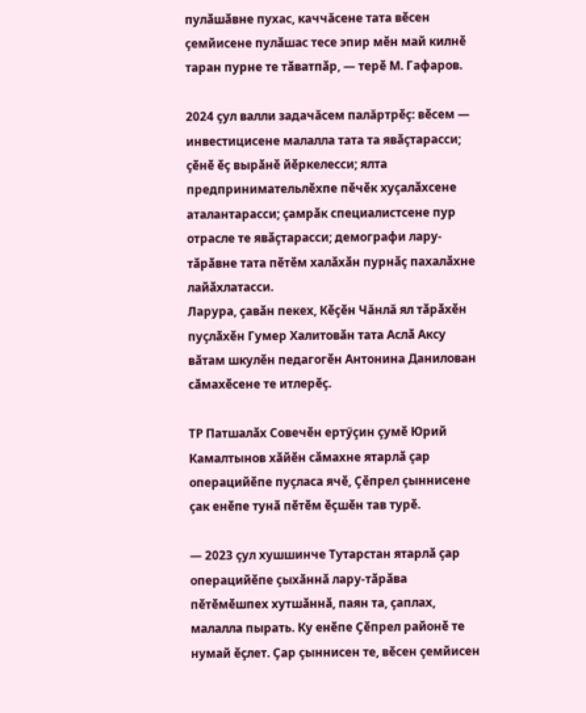пулӑшӑвне пухас, каччăсене тата вӗсен ҫемйисене пулӑшас тесе эпир мӗн май килнӗ таран пурне те тӑватпӑр, — терӗ М. Гафаров.

2024 ҫул валли задачăсем палăртрӗç: вӗсем — инвестицисене малалла тата та явӑҫтарасси; ҫӗнӗ ӗҫ вырӑнӗ йӗркелесси; ялта предпринимательлӗхпе пӗчӗк хуҫалӑхсене аталантарасси; ҫамрӑк специалистсене пур отрасле те явӑҫтарасси; демографи лару-тӑрӑвне тата пӗтӗм халӑхӑн пурнӑҫ пахалӑхне лайӑхлатасси.
Ларура, çавӑн пекех, Кӗçӗн Чăнлă ял тӑрӑхӗн пуҫлӑхӗн Гумер Халитовӑн тата Аслӑ Аксу вӑтам шкулӗн педагогӗн Антонина Данилован сӑмахӗсене те итлерӗҫ.

ТР Патшалӑх Совечӗн ертӳçин çумӗ Юрий Камалтынов хӑйӗн сӑмахне ятарлӑ ҫар операцийӗпе пуҫласа ячӗ, Çӗпрел ҫыннисене ҫак енӗпе тунӑ пӗтӗм ӗҫшӗн тав турӗ.

— 2023 ҫул хушшинче Тутарстан ятарлӑ ҫар операцийӗпе ҫыхӑннӑ лару-тӑрӑва пӗтӗмӗшпех хутшӑннӑ, паян та, ҫаплах, малалла пырать. Ку енӗпе Ҫӗпрел районӗ те нумай ӗҫлет. Ҫар ҫыннисен те, вӗсен ҫемйисен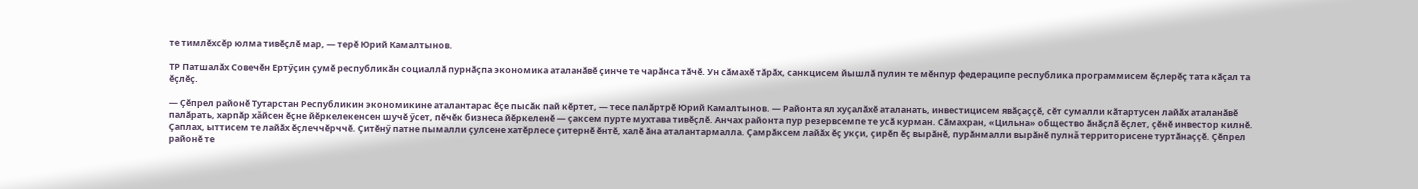те тимлӗхсӗр юлма тивӗçлӗ мар, — терӗ Юрий Камалтынов.

ТР Патшалӑх Совечӗн Ертӳçин çумӗ республикӑн социаллӑ пурнӑҫпа экономика аталанӑвӗ çинче те чарӑнса тӑчӗ. Ун сӑмахӗ тӑрӑх, санкцисем йышлӑ пулин те мӗнпур федераципе республика программисем ӗҫлерӗç тата кӑҫал та ӗҫлӗç.

— Ҫӗпрел районӗ Тутарстан Республикин экономикине аталантарас ӗҫе пысӑк пай кӗртет, — тесе палӑртрӗ Юрий Камалтынов. — Районта ял хуҫалӑхӗ аталанать, инвестицисем явӑҫаҫҫӗ, сӗт сумалли кӑтартусен лайӑх аталанӑвӗ палӑрать, харпӑр хăйсен ӗçне йӗркелекенсен шучӗ ӳсет, пӗчӗк бизнеса йӗркеленӗ — ҫаксем пурте мухтава тивӗҫлӗ. Анчах районта пур резервсемпе те усӑ курман. Сӑмахран, «Цильна» общество ӑнӑҫлӑ ӗҫлет, ҫӗнӗ инвестор килнӗ. Çаплах, ыттисем те лайӑх ӗҫлеччӗрччӗ. Ҫитӗнӳ патне пымалли ҫулсене хатӗрлесе ҫитернӗ ӗнтӗ, халӗ ӑна аталантармалла. Ҫамрӑксем лайӑх ӗҫ укҫи, ҫирӗп ӗҫ вырӑнӗ, пурӑнмалли вырӑнӗ пулнă территорисене туртӑнаҫҫӗ. Ҫӗпрел районӗ те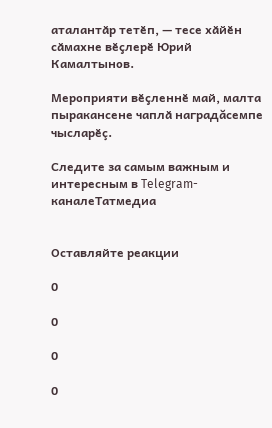аталантӑр тетӗп, — тесе хӑйӗн сӑмахне вӗҫлерӗ Юрий Камалтынов.

Мероприяти вӗҫленнӗ май, малта пыракансене чаплӑ наградăсемпе чысларӗç.

Следите за самым важным и интересным в Telegram-каналеТатмедиа


Оставляйте реакции

0

0

0

0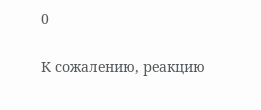0

К сожалению, реакцию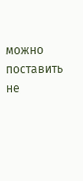можно поставить не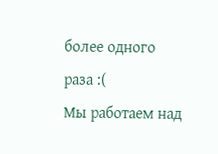более одного раза :(
Мы работаем над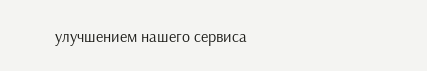улучшением нашего сервиса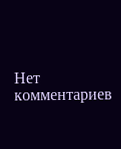Нет комментариев